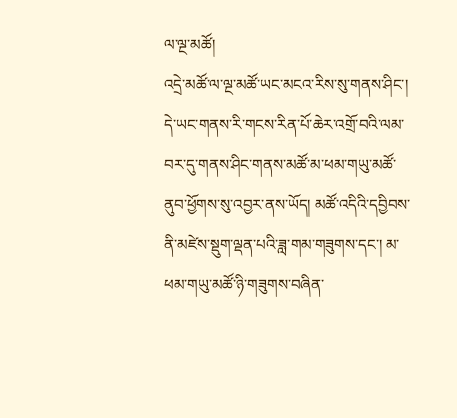ལ་ལྔ་མཚོ།
འདྲེ་མཚོ་ལ་ལྔ་མཚོ་ཡང་མངའ་རིས་སུ་གནས་ཤིང་། དེ་ཡང་གནས་རི་གངས་རིན་པོ་ཆེར་འགྲོ་བའི་ལམ་བར་དུ་གནས་ཤིང་གནས་མཚོ་མ་ཕམ་གཡུ་མཚོ་ནུབ་ཕྱོགས་སུ་འབྱར་ནས་ཡོད། མཚོ་འདིའི་དབྱིབས་ནི་མཛེས་སྡུག་ལྡན་པའི་ཟླ་གམ་གཟུགས་དང་། མ་ཕམ་གཡུ་མཚོ་ཉི་གཟུགས་བཞིན་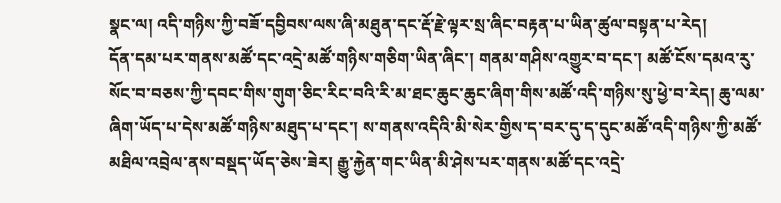སྣང་ལ། འདི་གཉིས་ཀྱི་བཟོ་དབྱིབས་ལས་ཞི་མཐུན་དང་རྡོ་རྗེ་ལྟར་སྲ་ཞིང་བརྟན་པ་ཡིན་ཚུལ་བསྟན་པ་རེད།
དོན་དམ་པར་གནས་མཚོ་དང་འདྲེ་མཚོ་གཉིས་གཅིག་ཡིན་ཞིང་། གནམ་གཤིས་འགྱུར་བ་དང་། མཚོ་ངོས་དམའ་རུ་སོང་བ་བཅས་ཀྱི་དབང་གིས་གུག་ཅིང་རིང་བའི་རི་མ་ཐང་ཆུང་ཆུང་ཞིག་གིས་མཚོ་འདི་གཉིས་སུ་ཕྱེ་བ་རེད། ཆུ་ལམ་ཞིག་ཡོད་པ་དེས་མཚོ་གཉིས་མཐུད་པ་དང་། ས་གནས་འདིའི་མི་སེར་གྱིས་ད་བར་དུ་ད་དུང་མཚོ་འདི་གཉིས་ཀྱི་མཚོ་མཐིལ་འབྲེལ་ནས་བསྡད་ཡོད་ཅེས་ཟེར། རྒྱུ་རྐྱེན་གང་ཡིན་མི་ཤེས་པར་གནས་མཚོ་དང་འདྲེ་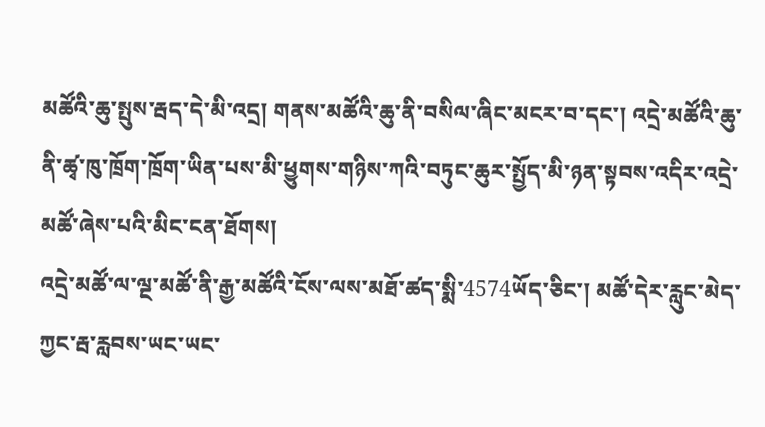མཚོའི་ཆུ་སྤུས་རྦད་དེ་མི་འདྲ། གནས་མཚོའི་ཆུ་ནི་བསིལ་ཞིང་མངར་བ་དང་། འདྲེ་མཚོའི་ཆུ་ནི་ཚྭ་ཁུ་ཁྲོག་ཁྲོག་ཡིན་པས་མི་ཕྱུགས་གཉིས་ཀའི་བཏུང་ཆུར་སྤྱོད་མི་ཉན་སྟབས་འདིར་འདྲེ་མཚོ་ཞེས་པའི་མིང་ངན་ཐོགས།
འདྲེ་མཚོ་ལ་ལྔ་མཚོ་ནི་རྒྱ་མཚོའི་ངོས་ལས་མཐོ་ཚད་སྨི་4574ཡོད་ཅིང་། མཚོ་དེར་རླུང་མེད་ཀྱང་རྦ་རླབས་ཡང་ཡང་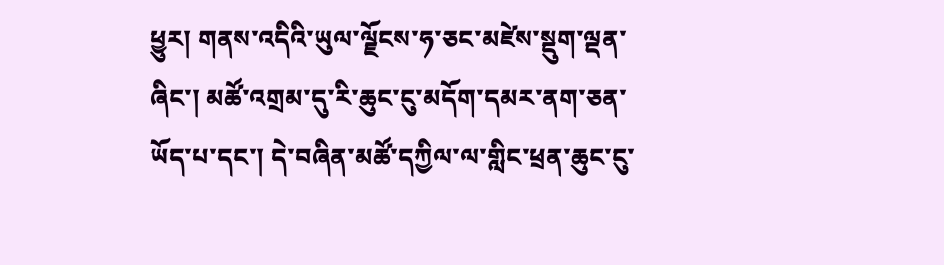ཕྱུར། གནས་འདིའི་ཡུལ་ལྗོངས་ཧ་ཅང་མཛེས་སྡུག་ལྡན་ཞིང་། མཚོ་འགྲམ་དུ་རི་ཆུང་ངུ་མདོག་དམར་ནག་ཅན་ཡོད་པ་དང་། དེ་བཞིན་མཚོ་དཀྱིལ་ལ་གླིང་ཕྲན་ཆུང་ངུ་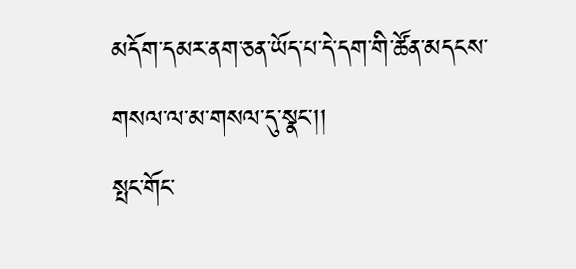མདོག་དམར་ནག་ཅན་ཡོད་པ་དེ་དག་གི་ཚོན་མདངས་གསལ་ལ་མ་གསལ་དུ་སྣང་།།
སྤང་གོང་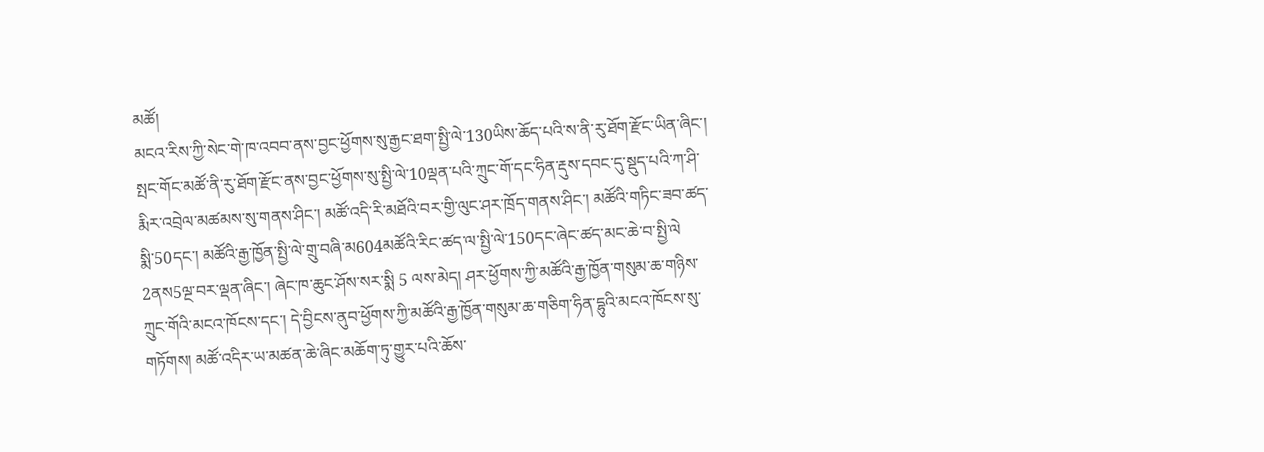མཚོ།
མངའ་རིས་ཀྱི་སེང་གེ་ཁ་འབབ་ནས་བྱང་ཕྱོགས་སུ་རྒྱང་ཐག་སྤྱི་ལེ་130ཡིས་ཆོད་པའི་ས་ནི་རུ་ཐོག་རྫོང་ཡིན་ཞིང་། སྤང་གོང་མཚོ་ནི་རུ་ཐོག་རྫོང་ནས་བྱང་ཕྱོགས་སུ་སྤྱི་ལེ་10ལྡན་པའི་ཀྲུང་གོ་དང་ཧིན་རྡུས་དབང་དུ་སྡུད་པའི་ཀ་ཤི་རྨིར་འབྲེལ་མཚམས་སུ་གནས་ཤིང་། མཚོ་འདི་རི་མཐོའི་བར་གྱི་ལུང་ཤར་ཁྲོད་གནས་ཤིང་། མཚོའི་གཏིང་ཟབ་ཚད་སྨི་50དང་། མཚོའི་རྒྱ་ཁྱོན་སྤྱི་ལེ་གྲུ་བཞི་མ604མཚོའི་རིང་ཚད་ལ་སྤྱི་ལེ་150དང་ཞེང་ཚད་མང་ཆེ་བ་སྤྱི་ལེ 2ནས5ལྔ་བར་ལྡན་ཞིང་། ཞེང་ཁ་ཆུང་ཤོས་སར་སྨི 5 ལས་མེད། ཤར་ཕྱོགས་ཀྱི་མཚོའི་རྒྱ་ཁྱོན་གསུམ་ཆ་གཉིས་ཀྲུང་གོའི་མངའ་ཁོངས་དང་། དེ་བྱིངས་ནུབ་ཕྱོགས་ཀྱི་མཚོའི་རྒྱ་ཁྱོན་གསུམ་ཆ་གཅིག་ཧིན་དྷུའི་མངའ་ཁོངས་སུ་གཏོགས། མཚོ་འདིར་ཡ་མཚན་ཆེ་ཞིང་མཆོག་ཏུ་གྱུར་པའི་ཆོས་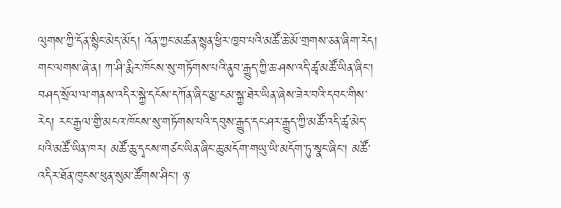ལུགས་ཀྱི་དོན་སྙིང་མེད་མོད། འོན་ཀྱང་མཚན་སྙན་ཕྱིར་ཁྱབ་པའི་མཚོ་ཆེ་མོ་གྲགས་ཅན་ཞིག་རེད། གང་ལགས་ཞེ་ན། ཀ་ཤི་རྨིར་ཁོངས་སུ་གཏོགས་པའི་ནུབ་རྒྱུད་ཀྱི་ཆ་ཤས་འདི་ཚྭ་མཚོ་ཡིན་ཞིང་། བཤད་སྲོལ་ལ་གནས་འདིར་སྐྱེ་དངོས་དཀོན་ཞིང་མྱ་ངམ་སྐྱ་ཐེར་ཡིན་ཞེས་ཟེར་བའི་དབང་གིས་རེད། རང་རྒྱལ་གྱི་མངའ་ཁོངས་སུ་གཏོགས་པའི་དབུས་རྒྱུད་དང་ཤར་རྒྱུད་ཀྱི་མཚོ་འདི་ཚྭ་མེད་པའི་མཚོ་ཡིན་ཁར། མཚོ་ཆུ་དྭངས་གཙང་ཡིན་ཞིང་ཆུ་མདོག་གཡུ་ཡི་མདོག་ཏུ་སྣང་ཞིང་། མཚོ་འདིར་ཐོན་ཁུངས་ཕུན་སུམ་ཚོགས་ཤིང་། ཉ་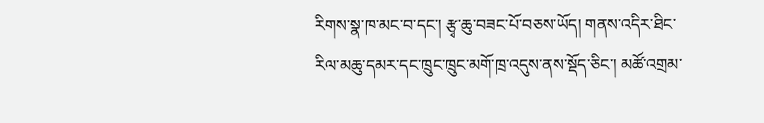རིགས་སྣ་ཁ་མང་བ་དང་། རྩྭ་ཆུ་བཟང་པོ་བཅས་ཡོད། གནས་འདིར་ཐིང་རིལ་མཆུ་དམར་དང་ཁྲུང་ཁྲུང་མགོ་ཁྲ་འདུས་ནས་སྡོད་ཅིང་། མཚོ་འགྲམ་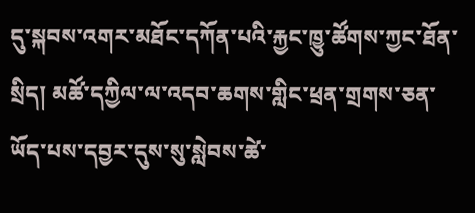དུ་སྐབས་འགར་མཐོང་དཀོན་པའི་རྐྱང་ཁྱུ་ཚོགས་ཀྱང་ཐོན་སྲིད། མཚོ་དཀྱིལ་ལ་འདབ་ཆགས་གླིང་ཕྲན་གྲགས་ཅན་ཡོད་པས་དབྱར་དུས་སུ་སླེབས་ཚེ་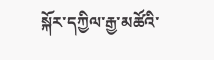སྐོར་དཀྱིལ་རྒྱ་མཚོའི་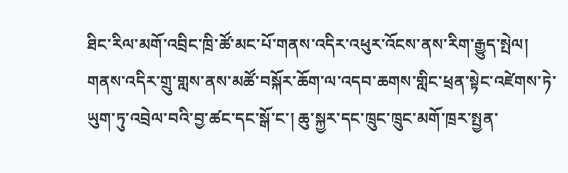ཐིང་རིལ་མགོ་འབྲིང་ཁྲི་ཚོ་མང་པོ་གནས་འདིར་འཕུར་འོངས་ནས་རིག་རྒྱུད་སྤེལ། གནས་འདིར་གྲུ་གླས་ནས་མཚོ་བསྐོར་ཆོག་ལ་འདབ་ཆགས་གླིང་ཕྲན་སྟེང་འཛེགས་ཏེ་ཡུག་ཏུ་འབྲེལ་བའི་བྱ་ཚང་དང་སྒོ་ང་། ཆུ་སྐྱར་དང་ཁྲུང་ཁྲུང་མགོ་ཁྲར་སྤྱན་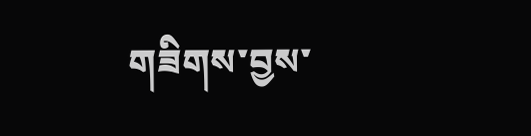གཟིགས་བྱས་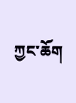ཀྱང་ཆོག